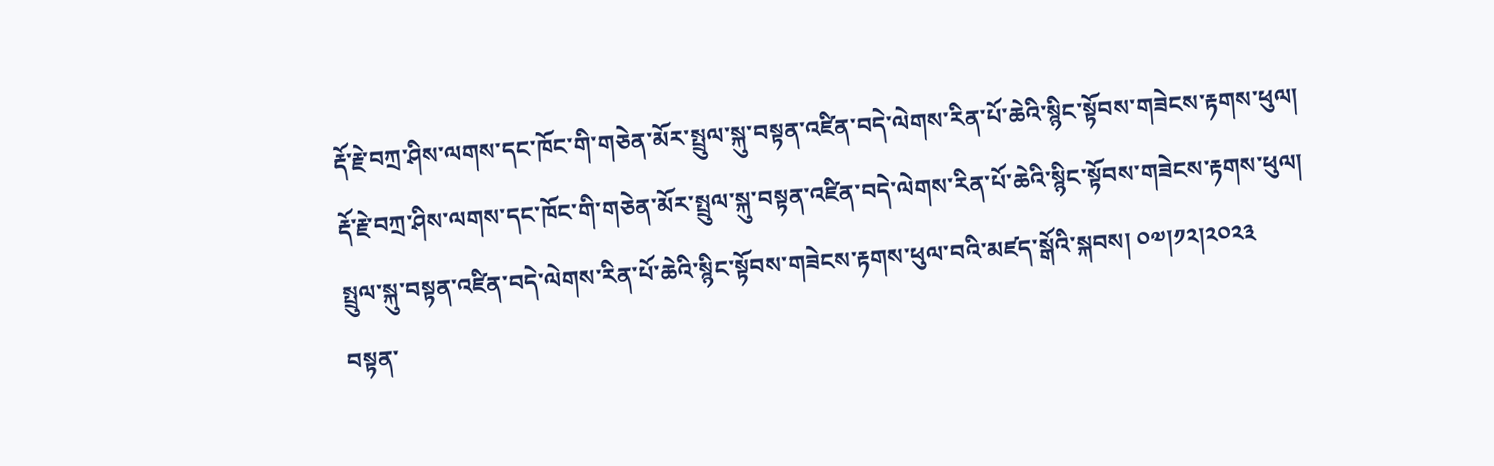རྡོ་རྗེ་བཀྲ་ཤིས་ལགས་དང་ཁོང་གི་གཅེན་མོར་སྤྲུལ་སྐུ་བསྟན་འཛིན་བདེ་ལེགས་རིན་པོ་ཆེའི་སྙིང་སྟོབས་གཟེངས་རྟགས་ཕུལ།
རྡོ་རྗེ་བཀྲ་ཤིས་ལགས་དང་ཁོང་གི་གཅེན་མོར་སྤྲུལ་སྐུ་བསྟན་འཛིན་བདེ་ལེགས་རིན་པོ་ཆེའི་སྙིང་སྟོབས་གཟེངས་རྟགས་ཕུལ། སྤྲུལ་སྐུ་བསྟན་འཛིན་བདེ་ལེགས་རིན་པོ་ཆེའི་སྙིང་སྟོབས་གཟེངས་རྟགས་ཕུལ་བའི་མཛད་སྒོའི་སྐབས། ༠༧།༡༢།༢༠༢༣
བསྟན་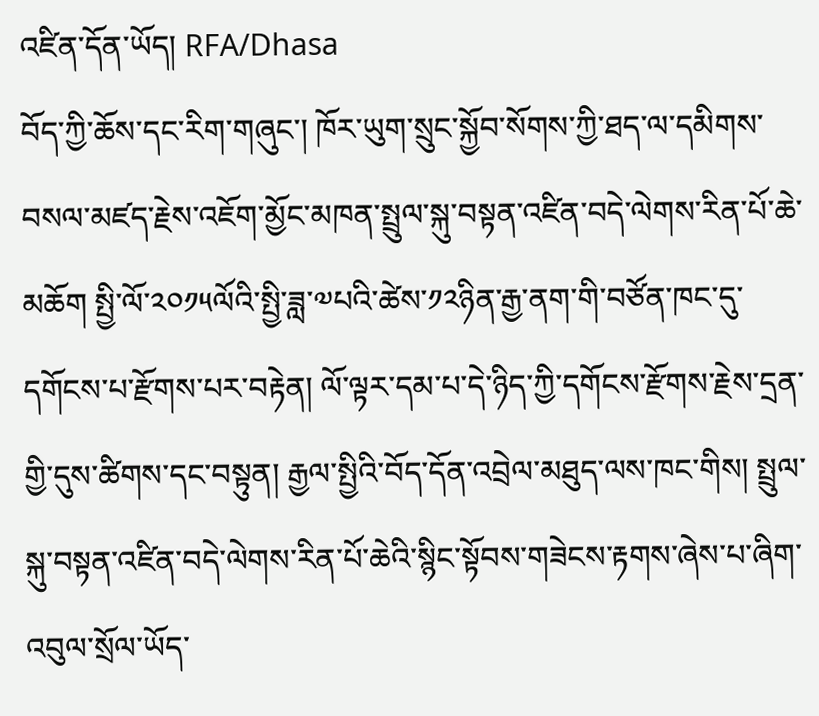འཛིན་དོན་ཡོད། RFA/Dhasa
བོད་ཀྱི་ཆོས་དང་རིག་གཞུང་། ཁོར་ཡུག་སྲུང་སྐྱོབ་སོགས་ཀྱི་ཐད་ལ་དམིགས་བསལ་མཛད་རྗེས་འཇོག་མྱོང་མཁན་སྤྲུལ་སྐུ་བསྟན་འཛིན་བདེ་ལེགས་རིན་པོ་ཆེ་མཆོག སྤྱི་ལོ་༢༠༡༥ལོའི་སྤྱི་ཟླ་༧པའི་ཚེས་༡༢ཉིན་རྒྱ་ནག་གི་བཙོན་ཁང་དུ་དགོངས་པ་རྫོགས་པར་བརྟེན། ལོ་ལྟར་དམ་པ་དེ་ཉིད་ཀྱི་དགོངས་རྫོགས་རྗེས་དྲན་གྱི་དུས་ཚིགས་དང་བསྟུན། རྒྱལ་སྤྱིའི་བོད་དོན་འབྲེལ་མཐུད་ལས་ཁང་གིས། སྤྲུལ་སྐུ་བསྟན་འཛིན་བདེ་ལེགས་རིན་པོ་ཆེའི་སྙིང་སྟོབས་གཟེངས་རྟགས་ཞེས་པ་ཞིག་འབུལ་སྲོལ་ཡོད་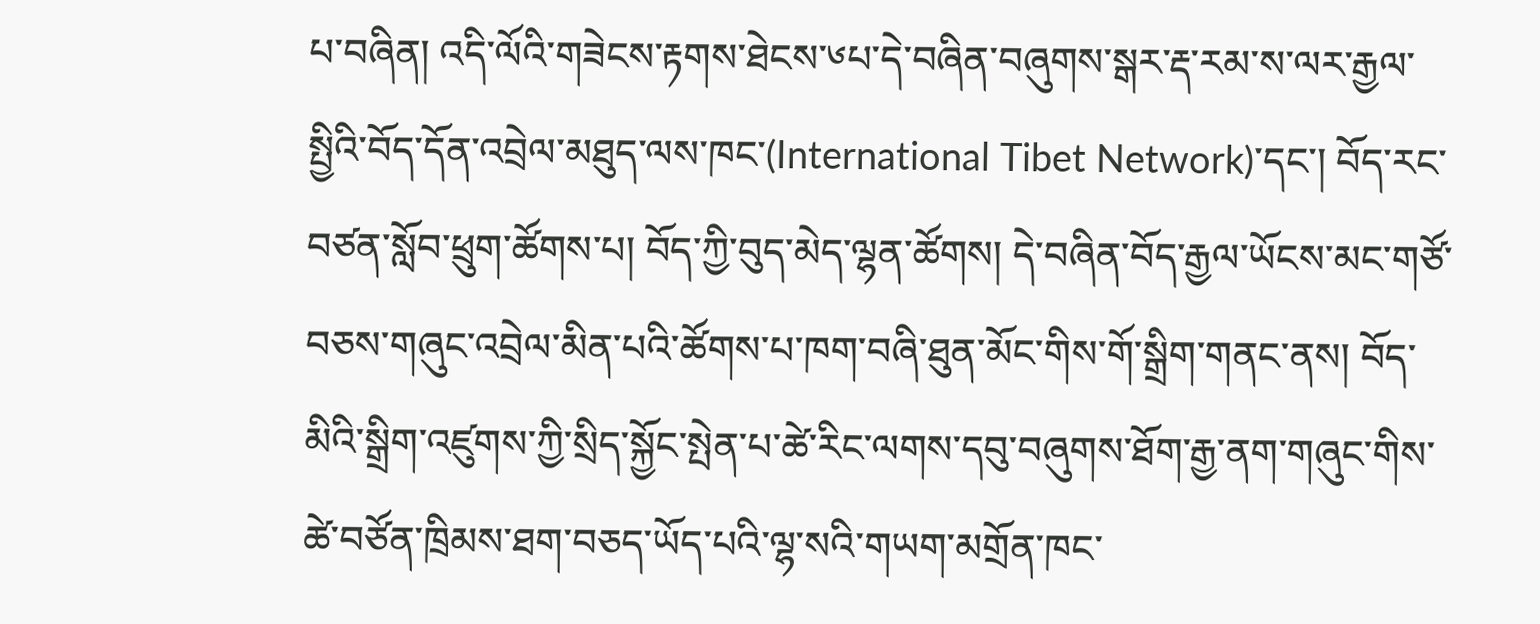པ་བཞིན། འདི་ལོའི་གཟེངས་རྟགས་ཐེངས་༦པ་དེ་བཞིན་བཞུགས་སྒར་རྡ་རམ་ས་ལར་རྒྱལ་སྤྱིའི་བོད་དོན་འབྲེལ་མཐུད་ལས་ཁང་(International Tibet Network)་དང་། བོད་རང་བཙན་སློབ་ཕྲུག་ཚོགས་པ། བོད་ཀྱི་བུད་མེད་ལྷན་ཚོགས། དེ་བཞིན་བོད་རྒྱལ་ཡོངས་མང་གཙོ་བཅས་གཞུང་འབྲེལ་མིན་པའི་ཚོགས་པ་ཁག་བཞི་ཐུན་མོང་གིས་གོ་སྒྲིག་གནང་ནས། བོད་མིའི་སྒྲིག་འཛུགས་ཀྱི་སྲིད་སྐྱོང་སྤེན་པ་ཚེ་རིང་ལགས་དབུ་བཞུགས་ཐོག་རྒྱ་ནག་གཞུང་གིས་ཚེ་བཙོན་ཁྲིམས་ཐག་བཅད་ཡོད་པའི་ལྷ་སའི་གཡག་མགྲོན་ཁང་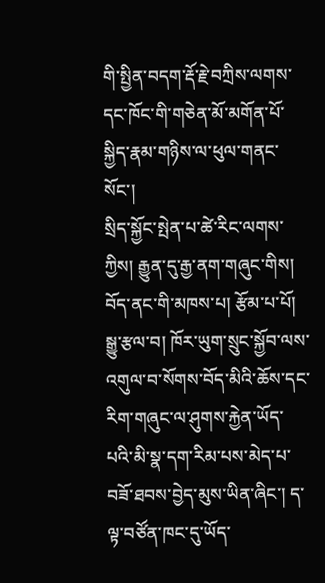གི་སྤྱིན་བདག་རྡོ་རྗེ་བཀྲིས་ལགས་དང་ཁོང་གི་གཅེན་མོ་མགོན་པོ་སྐྱིད་རྣམ་གཉིས་ལ་ཕུལ་གནང་སོང་།
སྲིད་སྐྱོང་སྤེན་པ་ཚེ་རིང་ལགས་ཀྱིས། རྒྱུན་དུ་རྒྱ་ནག་གཞུང་གིས། བོད་ནང་གི་མཁས་པ། རྩོམ་པ་པོ། སྒྱུ་རྩལ་བ། ཁོར་ཡུག་སྲུང་སྐྱོབ་ལས་འགུལ་བ་སོགས་བོད་མིའི་ཆོས་དང་རིག་གཞུང་ལ་ཤུགས་རྐྱེན་ཡོད་པའི་མི་སྣ་དག་རིམ་པས་མེད་པ་བཟོ་ཐབས་བྱེད་མུས་ཡིན་ཞིང་། ད་ལྟ་བཙོན་ཁང་དུ་ཡོད་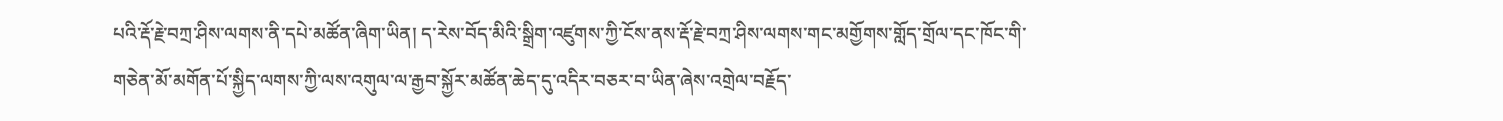པའི་རྡོ་རྗེ་བཀྲ་ཤིས་ལགས་ནི་དཔེ་མཚོན་ཞིག་ཡིན། ད་རེས་བོད་མིའི་སྒྲིག་འཛུགས་ཀྱི་ངོས་ནས་རྡོ་རྗེ་བཀྲ་ཤིས་ལགས་གང་མགྱོགས་གློད་གྲོལ་དང་ཁོང་གི་གཅེན་མོ་མགོན་པོ་སྐྱིད་ལགས་ཀྱི་ལས་འགུལ་ལ་རྒྱབ་སྐྱོར་མཚོན་ཆེད་དུ་འདིར་བཅར་བ་ཡིན་ཞེས་འགྲེལ་བརྗོད་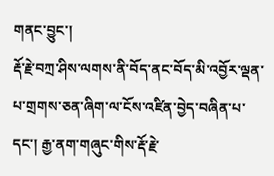གནང་བྱུང་།
རྡོ་རྗེ་བཀྲ་ཤིས་ལགས་ནི་བོད་ནང་བོད་མི་འབྱོར་ལྡན་པ་གྲགས་ཅན་ཞིག་ལ་ངོས་འཛིན་བྱེད་བཞིན་པ་དང་། རྒྱ་ནག་གཞུང་གིས་རྡོ་རྗེ་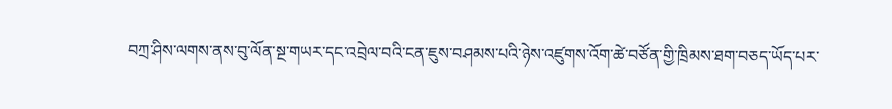བཀྲ་ཤིས་ལགས་ནས་བུ་ལོན་སྔ་གཡར་དང་འབྲེལ་བའི་ངན་ཇུས་བཤམས་པའི་ཉེས་འཛུགས་འོག་ཚེ་བཙོན་གྱི་ཁྲིམས་ཐག་བཅད་ཡོད་པར་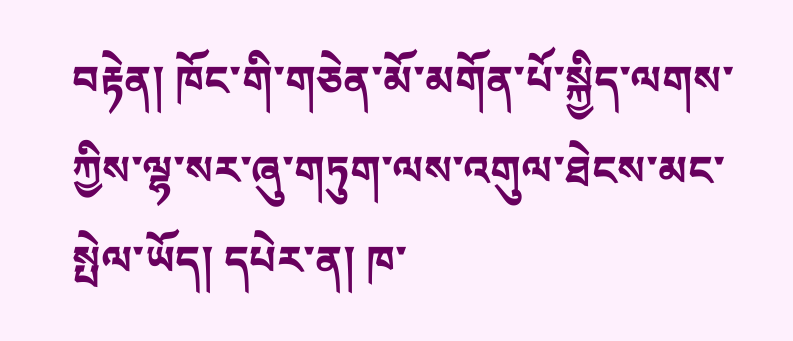བརྟེན། ཁོང་གི་གཅེན་མོ་མགོན་པོ་སྐྱིད་ལགས་ཀྱིས་ལྷ་སར་ཞུ་གཏུག་ལས་འགུལ་ཐེངས་མང་སྤེལ་ཡོད། དཔེར་ན། ཁ་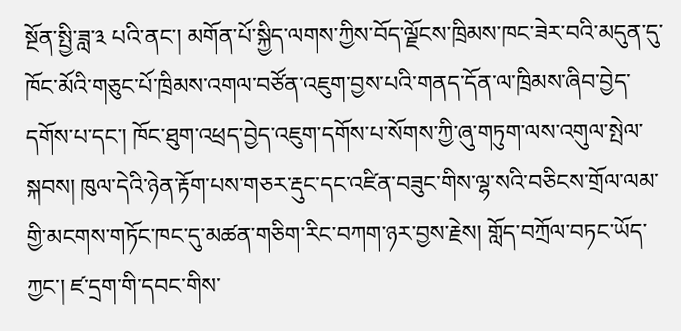སྔོན་སྤྱི་ཟླ་༣ པའི་ནང་། མགོན་པོ་སྐྱིད་ལགས་ཀྱིས་བོད་ལྗོངས་ཁྲིམས་ཁང་ཟེར་བའི་མདུན་དུ་ཁོང་མོའི་གཅུང་པོ་ཁྲིམས་འགལ་བཙོན་འཇུག་བྱས་པའི་གནད་དོན་ལ་ཁྲིམས་ཞིབ་བྱེད་དགོས་པ་དང་། ཁོང་ཐུག་འཕྲད་བྱེད་འཇུག་དགོས་པ་སོགས་ཀྱི་ཞུ་གཏུག་ལས་འགུལ་སྤེལ་སྐབས། ཁུལ་དེའི་ཉེན་རྟོག་པས་གཅར་རྡུང་དང་འཛིན་བཟུང་གིས་ལྷ་སའི་བཅིངས་གྲོལ་ལམ་གྱི་མངགས་གཏོང་ཁང་དུ་མཚན་གཅིག་རིང་བཀག་ཉར་བྱས་རྗེས། གློད་བཀྲོལ་བཏང་ཡོད་ཀྱང་། ཛ་དྲག་གི་དབང་གིས་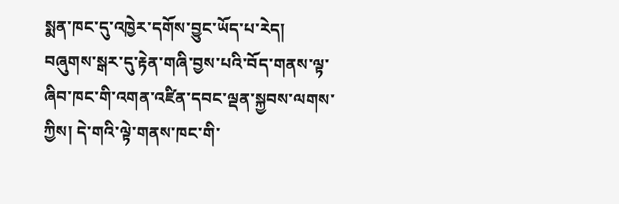སྨན་ཁང་དུ་འཁྱེར་དགོས་བྱུང་ཡོད་པ་རེད།
བཞུགས་སྒར་དུ་རྟེན་གཞི་བྱས་པའི་བོད་གནས་ལྟ་ཞིབ་ཁང་གི་འགན་འཛིན་དབང་ལྡན་སྐྱབས་ལགས་ཀྱིས། དེ་གའི་ལྟེ་གནས་ཁང་གི་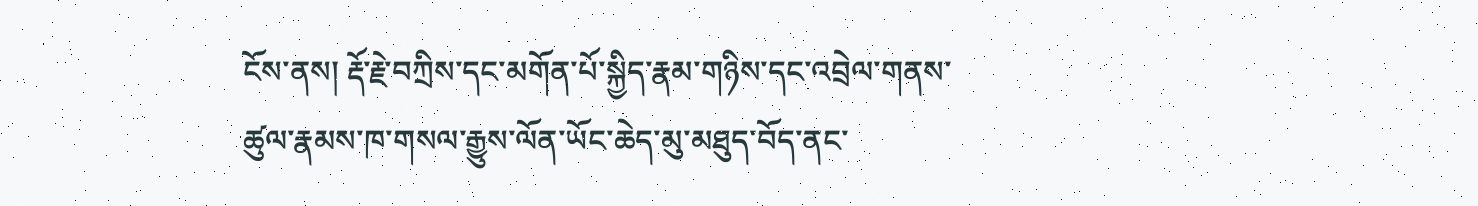ངོས་ནས། རྡོ་རྗེ་བཀྲིས་དང་མགོན་པོ་སྐྱིད་རྣམ་གཉིས་དང་འབྲེལ་གནས་ཚུལ་རྣམས་ཁ་གསལ་རྒྱུས་ལོན་ཡོང་ཆེད་མུ་མཐུད་བོད་ནང་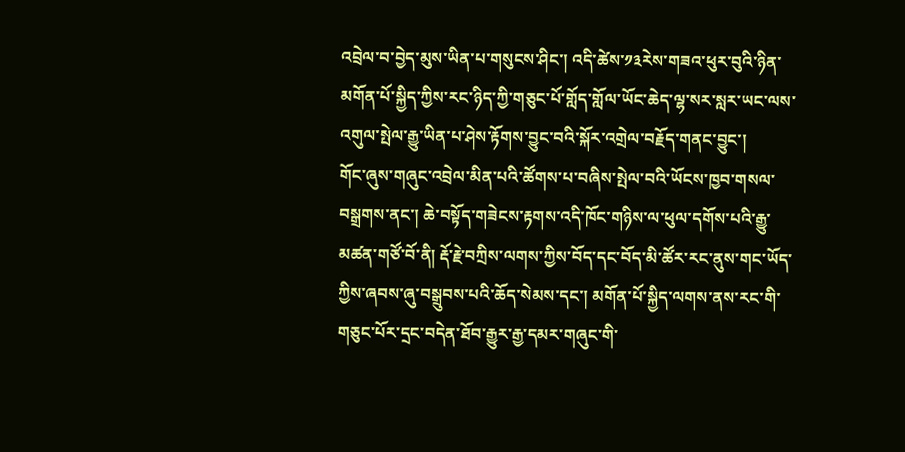འབྲེལ་བ་བྱེད་མུས་ཡིན་པ་གསུངས་ཤིང་། འདི་ཚེས་༡༣རེས་གཟའ་ཕུར་བུའི་ཉིན་མགོན་པོ་སྐྱིད་ཀྱིས་རང་ཉིད་ཀྱི་གཅུང་པོ་གློད་གློལ་ཡོང་ཆེད་ལྷ་སར་སླར་ཡང་ལས་འགུལ་སྤེལ་རྒྱུ་ཡིན་པ་ཤེས་རྟོགས་བྱུང་བའི་སྐོར་འགྲེལ་བརྗོད་གནང་བྱུང་།
གོང་ཞུས་གཞུང་འབྲེལ་མིན་པའི་ཚོགས་པ་བཞིས་སྤེལ་བའི་ཡོངས་ཁྱབ་གསལ་བསྒྲགས་ནང་། ཆེ་བསྟོད་གཟེངས་རྟགས་འདི་ཁོང་གཉིས་ལ་ཕུལ་དགོས་པའི་རྒྱུ་མཚན་གཙོ་བོ་ནི། རྡོ་རྗེ་བཀྲིས་ལགས་ཀྱིས་བོད་དང་བོད་མི་ཚོར་རང་ནུས་གང་ཡོད་ཀྱིས་ཞབས་ཞུ་བསྒྲུབས་པའི་ཆོད་སེམས་དང་། མགོན་པོ་སྐྱིད་ལགས་ནས་རང་གི་གཅུང་པོར་དྲང་བདེན་ཐོབ་རྒྱུར་རྒྱ་དམར་གཞུང་གི་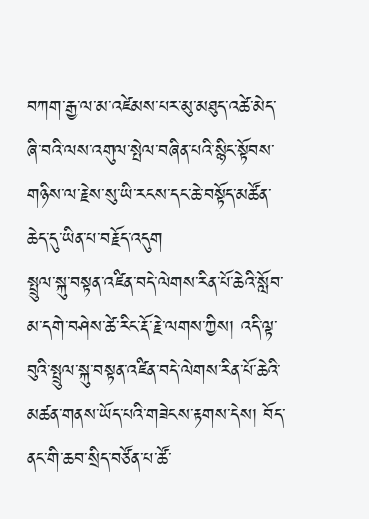བཀག་རྒྱ་ལ་མ་འཛེམས་པར་མུ་མཐུད་འཚེ་མེད་ཞི་བའི་ལས་འགུལ་སྤེལ་བཞིན་པའི་སྙིང་སྟོབས་གཉིས་ལ་རྗེས་སུ་ཡི་རངས་དང་ཆེ་བསྟོད་མཚོན་ཆེད་དུ་ཡིན་པ་བརྗོད་འདུག
སྤྲུལ་སྐུ་བསྟན་འཛིན་བདེ་ལེགས་རིན་པོ་ཆེའི་སློབ་མ་དགེ་བཤེས་ཚེ་རིང་རྡོ་རྗེ་ལགས་ཀྱིས། འདི་ལྟ་བུའི་སྤྲུལ་སྐུ་བསྟན་འཛིན་བདེ་ལེགས་རིན་པོ་ཆེའི་མཚན་གནས་ཡོད་པའི་གཟེངས་རྟགས་དེས། བོད་ནང་གི་ཆབ་སྲིད་བཙོན་པ་ཚོ་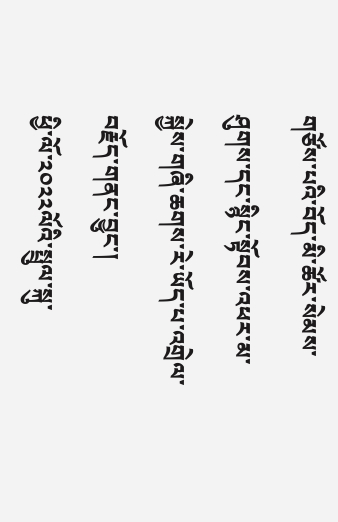གཙོས་པའི་བོད་མི་ཚོར་སེམས་ཤུགས་དང་སྙིང་སྟོབས་འཕར་མ་སྐྱེས་གཞི་ཆགས་རེ་ཡོད་པ་འགྲེལ་བརྗོད་གནང་བྱུང་།
ཕྱི་ལོ་༢༠༢༢ལོའི་སྤྲུལ་སྐུ་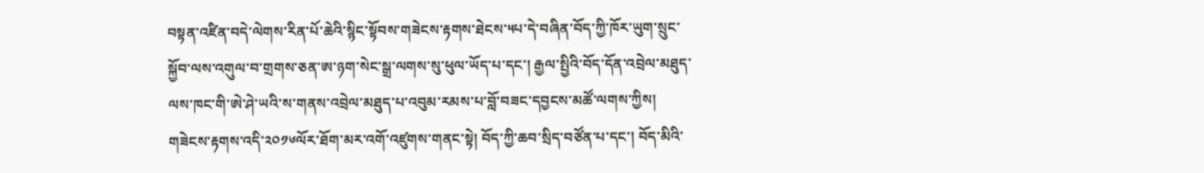བསྟན་འཛིན་བདེ་ལེགས་རིན་པོ་ཆེའི་སྙིང་སྟོབས་གཟེངས་རྟགས་ཐེངས་༥པ་དེ་བཞིན་བོད་ཀྱི་ཁོར་ཡུག་སྲུང་སྐྱོབ་ལས་འགུལ་བ་གྲགས་ཅན་ཨ་ཉག་སེང་སྒྲ་ལགས་སུ་ཕུལ་ཡོད་པ་དང་། རྒྱལ་སྤྱིའི་བོད་དོན་འབྲེལ་མཐུད་ལས་ཁང་གི་ཨེ་ཤེ་ཡའི་ས་གནས་འབྲེལ་མཐུད་པ་འབུམ་རམས་པ་བློ་བཟང་དབྱངས་མཚོ་ལགས་ཀྱིས། གཟེངས་རྟགས་འདི་༢༠༡༦ལོར་ཐོག་མར་འགོ་འཛུགས་གནང་སྟེ། བོད་ཀྱི་ཆབ་སྲིད་བཙོན་པ་དང་། བོད་མིའི་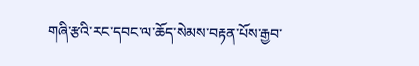གཞི་རྩའི་རང་དབང་ལ་ཆོད་སེམས་བརྟན་པོས་རྒྱབ་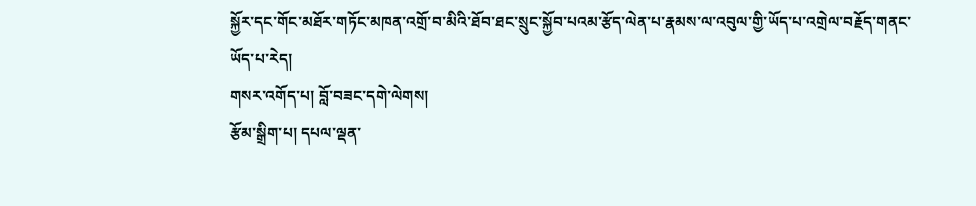སྐྱོར་དང་གོང་མཐོར་གཏོང་མཁན་འགྲོ་བ་མིའི་ཐོབ་ཐང་སྲུང་སྐྱོབ་པའམ་རྩོད་ལེན་པ་རྣམས་ལ་འབུལ་གྱི་ཡོད་པ་འགྲེལ་བརྗོད་གནང་ཡོད་པ་རེད།
གསར་འགོད་པ། བློ་བཟང་དགེ་ལེགས།
རྩོམ་སྒྲིག་པ། དཔལ་ལྡན་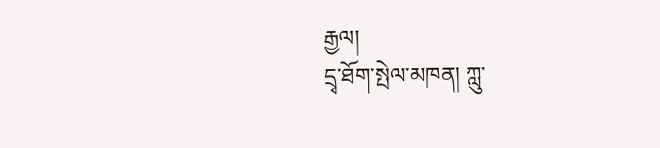རྒྱལ།
དྲྭ་ཐོག་སྤེལ་མཁན། ཀླུ་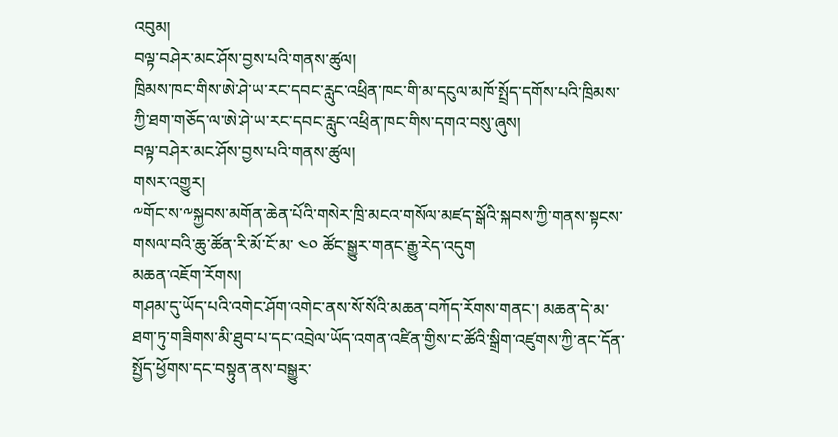འབུམ།
བལྟ་བཤེར་མང་ཤོས་བྱས་པའི་གནས་ཚུལ།
ཁྲིམས་ཁང་གིས་ཨེ་ཤེ་ཡ་རང་དབང་རླུང་འཕྲིན་ཁང་གི་མ་དངུལ་མཁོ་སྤྲོད་དགོས་པའི་ཁྲིམས་ཀྱི་ཐག་གཅོད་ལ་ཨེ་ཤེ་ཡ་རང་དབང་རླུང་འཕྲིན་ཁང་གིས་དགའ་བསུ་ཞུས།
བལྟ་བཤེར་མང་ཤོས་བྱས་པའི་གནས་ཚུལ།
གསར་འགྱུར།
༸གོང་ས་༸སྐྱབས་མགོན་ཆེན་པོའི་གསེར་ཁྲི་མངའ་གསོལ་མཛད་སྒོའི་སྐབས་ཀྱི་གནས་སྟངས་གསལ་བའི་ཆུ་ཚོན་རི་མོ་ངོ་མ་ ༤༠ ཚོང་སྒྱུར་གནང་རྒྱུ་རེད་འདུག
མཆན་འཇོག་རོགས།
གཤམ་དུ་ཡོད་པའི་འགེང་ཤོག་འགེང་ནས་སོ་སོའི་མཆན་བཀོད་རོགས་གནང་། མཆན་དེ་མ་ཐག་ཏུ་གཟིགས་མི་ཐུབ་པ་དང་འབྲེལ་ཡོད་འགན་འཛིན་གྱིས་ང་ཚོའི་སྒྲིག་འཛུགས་ཀྱི་ནང་དོན་སྤྱོད་ཕྱོགས་དང་བསྟུན་ནས་བསྒྱུར་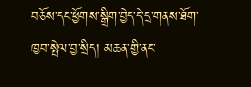བཅོས་དང་ཕྱོགས་སྒྲིག་བྱེད་དེ་དྲ་གནས་ཐོག་ཁྱབ་སྤེལ་བྱ་སྲིད། མཆན་གྱི་ནང་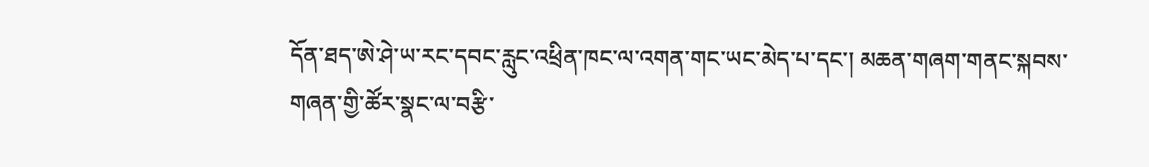དོན་ཐད་ཨེ་ཤེ་ཡ་རང་དབང་རླུང་འཕྲིན་ཁང་ལ་འགན་གང་ཡང་མེད་པ་དང་། མཆན་གཞག་གནང་སྐབས་གཞན་གྱི་ཚོར་སྣང་ལ་བརྩི་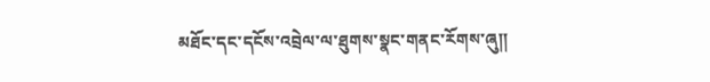མཐོང་དང་དངོས་འབྲེལ་ལ་ཐུགས་སྣང་གནང་རོགས་ཞུ༎